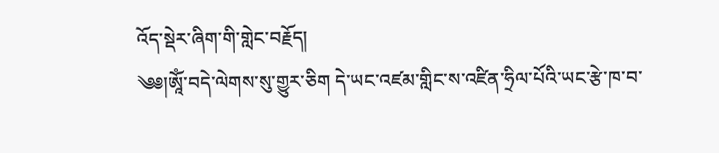འོད་སྡེར་ཞིག་གི་གླེང་བརྗོད།
༄༅།ཨཱོཾ་བདེ་ལེགས་སུ་གྱུར་ཅིག དེ་ཡང་འཛམ་གླིང་ས་འཛིན་ཧྲིལ་པོའི་ཡང་རྩེ་ཁ་བ་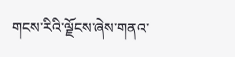གངས་རིའི་ལྗོངས་ཞེས་གནའ་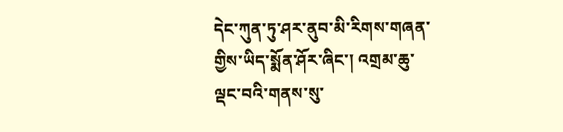དེང་ཀུན་ཏུ་ཤར་ནུབ་མི་རིགས་གཞན་གྱིས་ཡིད་སྨོན་ཤོར་ཞིང་། འགྲམ་ཆུ་ལྡང་བའི་གནས་སུ་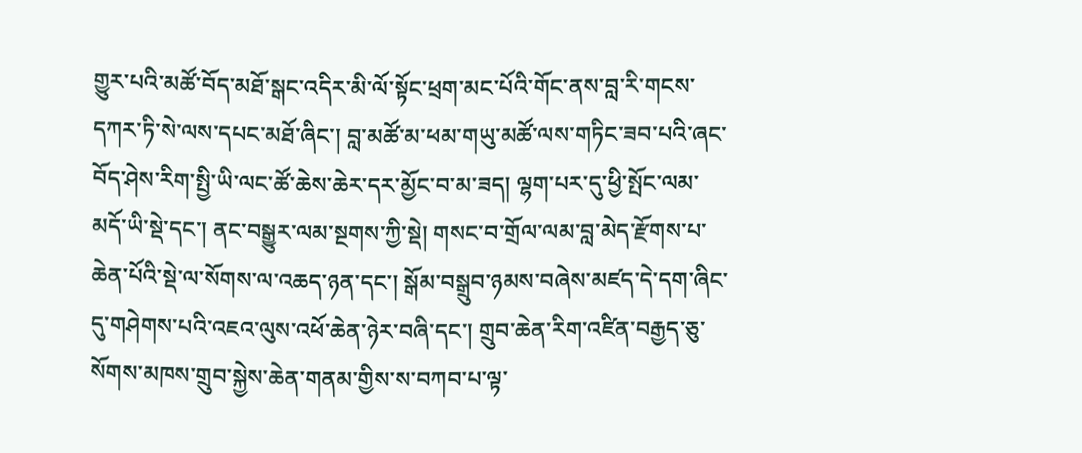གྱུར་པའི་མཚོ་བོད་མཐོ་སྒང་འདིར་མི་ལོ་སྟོང་ཕྲག་མང་པོའི་གོང་ནས་བླ་རི་གངས་དཀར་ཏི་སེ་ལས་དཔང་མཐོ་ཞིང་། བླ་མཚོ་མ་ཕམ་གཡུ་མཚོ་ལས་གཏིང་ཟབ་པའི་ཞང་བོད་ཤེས་རིག་སྤྱི་ཡི་ལང་ཚོ་ཆེས་ཆེར་དར་མྱོང་བ་མ་ཟད། ལྷག་པར་དུ་ཕྱི་སྤོང་ལམ་མདོ་ཡི་སྡེ་དང་། ནང་བསྒྱུར་ལམ་སྔགས་ཀྱི་སྡེ། གསང་བ་གྲོལ་ལམ་བླ་མེད་རྫོགས་པ་ཆེན་པོའི་སྡེ་ལ་སོགས་ལ་འཆད་ཉན་དང་། སྒོམ་བསྒྲུབ་ཉམས་བཞེས་མཛད་དེ་དག་ཞིང་དུ་གཤེགས་པའི་འཇའ་ལུས་འཕོ་ཆེན་ཉེར་བཞི་དང་། གྲུབ་ཆེན་རིག་འཛིན་བརྒྱད་ཅུ་སོགས་མཁས་གྲུབ་སྐྱེས་ཆེན་གནམ་གྱིས་ས་བཀབ་པ་ལྟ་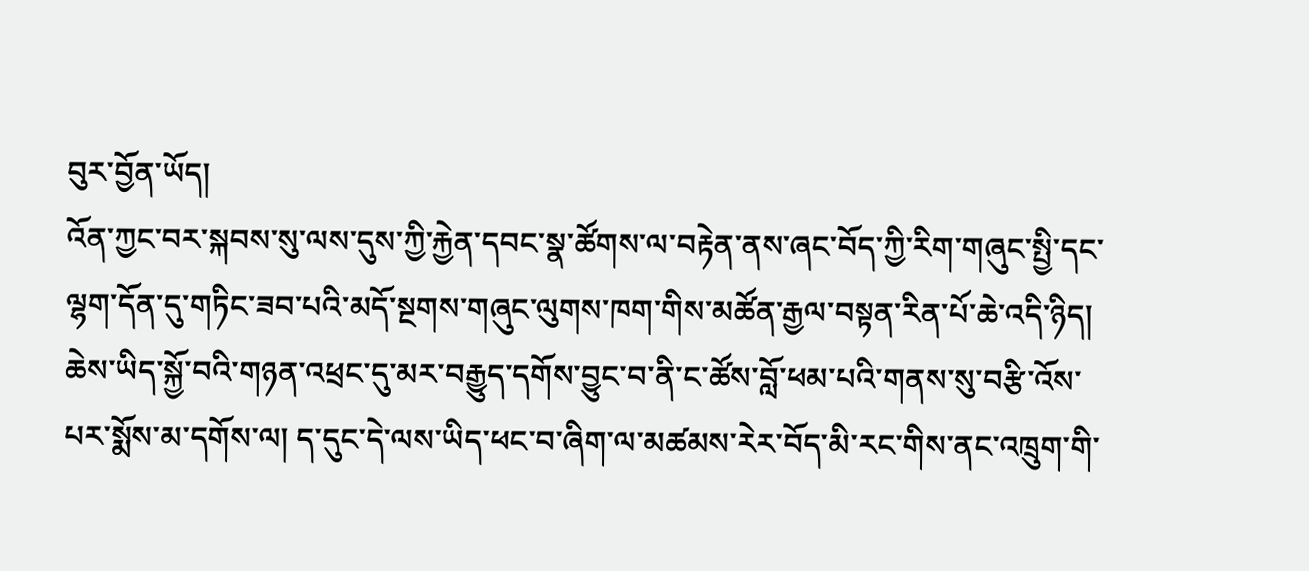བུར་བྱོན་ཡོད།
འོན་ཀྱང་བར་སྐབས་སུ་ལས་དུས་ཀྱི་རྐྱེན་དབང་སྣ་ཚོགས་ལ་བརྟེན་ནས་ཞང་བོད་ཀྱི་རིག་གཞུང་སྤྱི་དང་ལྷག་དོན་དུ་གཏིང་ཟབ་པའི་མདོ་སྔགས་གཞུང་ལུགས་ཁག་གིས་མཚོན་རྒྱལ་བསྟན་རིན་པོ་ཆེ་འདི་ཉིད། ཆེས་ཡིད་སྐྱོ་བའི་གཉན་འཕྲང་དུ་མར་བརྒྱུད་དགོས་བྱུང་བ་ནི་ང་ཚོས་བློ་ཕམ་པའི་གནས་སུ་བརྩི་འོས་པར་སྨོས་མ་དགོས་ལ། ད་དུང་དེ་ལས་ཡིད་ཕང་བ་ཞིག་ལ་མཚམས་རེར་བོད་མི་རང་གིས་ནང་འཁྲུག་གི་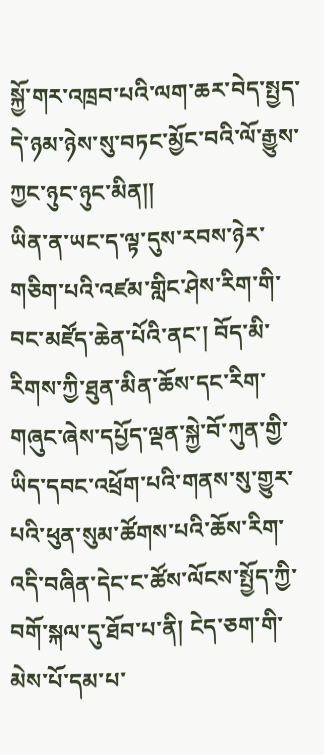སྐྱོ་གར་འཁྲབ་པའི་ལག་ཆར་བེད་སྤྱད་དེ་ཉམ་ཉེས་སུ་བཏང་མྱོང་བའི་ལོ་རྒྱུས་ཀྱང་ཉུང་ཉུང་མིན།།
ཡིན་ན་ཡང་ད་ལྟ་དུས་རབས་ཉེར་གཅིག་པའི་འཛམ་གླིང་ཤེས་རིག་གི་བང་མཛོད་ཆེན་པོའི་ནང་། བོད་མི་རིགས་ཀྱི་ཐུན་མིན་ཆོས་དང་རིག་གཞུང་ཞེས་དཔྱོད་ལྡན་སྐྱེ་བོ་ཀུན་གྱི་ཡིད་དབང་འཕྲོག་པའི་གནས་སུ་གྱུར་པའི་ཕུན་སུམ་ཚོགས་པའི་ཆོས་རིག་འདི་བཞིན་དེང་ང་ཚོས་ལོངས་སྤྱོད་ཀྱི་བགོ་སྐལ་དུ་ཐོབ་པ་ནི། ངེད་ཅག་གི་མེས་པོ་དམ་པ་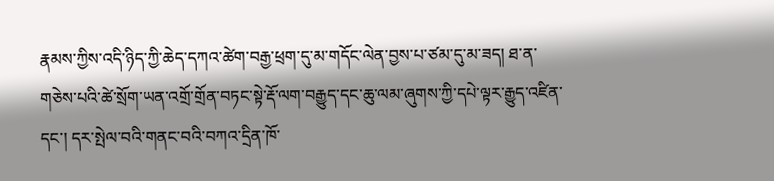རྣམས་ཀྱིས་འདི་ཉིད་ཀྱི་ཆེད་དཀའ་ཚེག་བརྒྱ་ཕྲག་དུ་མ་གདོང་ལེན་བྱས་པ་ཙམ་དུ་མ་ཟད། ཐ་ན་གཅེས་པའི་ཚེ་སྲོག་ཡན་འགྲོ་གྲོན་བཏང་སྟེ་རྡོ་ལག་བརྒྱུད་དང་ཆུ་ལམ་ཞུགས་ཀྱི་དཔེ་ལྟར་རྒྱུད་འཛིན་དང་། དར་སྤེལ་བའི་གནང་བའི་བཀའ་དྲིན་ཁོ་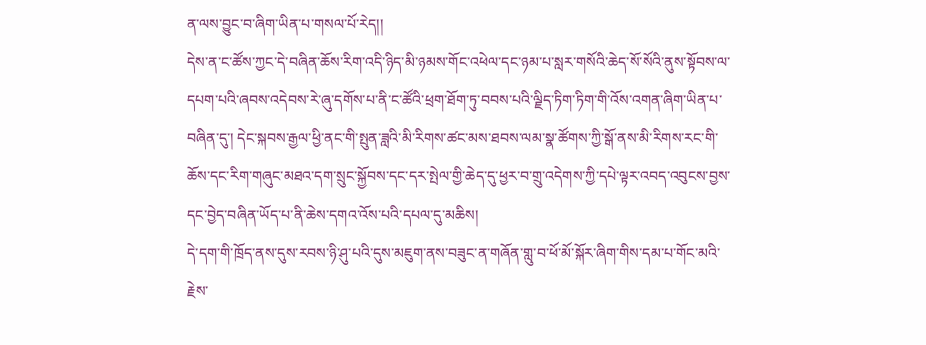ན་ལས་བྱུང་བ་ཞིག་ཡིན་པ་གསལ་པོ་རེད།།
དེས་ན་ང་ཚོས་ཀྱང་དེ་བཞིན་ཆོས་རིག་འདི་ཉིད་མི་ཉམས་གོང་འཕེལ་དང་ཉམ་པ་སླར་གསོའི་ཆེད་སོ་སོའི་ནུས་སྟོབས་ལ་དཔག་པའི་ཞབས་འདེབས་རེ་ཞུ་དགོས་པ་ནི་ང་ཚོའི་ཕྲག་ཐོག་ཏུ་བབས་པའི་ལྗིད་ཏིག་ཏིག་གི་འོས་འགན་ཞིག་ཡིན་པ་བཞིན་དུ་། དེང་སྐབས་རྒྱལ་ཕྱི་ནང་གི་སྤུན་ཟླའི་མི་རིགས་ཚང་མས་ཐབས་ལམ་སྣ་ཚོགས་ཀྱི་སྒོ་ནས་མི་རིགས་རང་གི་ཆོས་དང་རིག་གཞུང་མཐའ་དག་སྲུང་སྐྱོབས་དང་དར་སྤེལ་གྱི་ཆེད་དུ་ཕྱར་བ་གྲུ་འདེགས་ཀྱི་དཔེ་ལྟར་འབད་འབུངས་བྱས་དང་བྱེད་བཞིན་ཡོད་པ་ནི་ཆེས་དགའ་འོས་པའི་དཔལ་དུ་མཆིས།
དེ་དག་གི་ཁྲོད་ནས་དུས་རབས་ཉི་ཤུ་པའི་དུས་མཇུག་ནས་བཟུང་ན་གཞོན་གླུ་བ་ཕོ་མོ་སྐོར་ཞིག་གིས་དམ་པ་གོང་མའི་རྗེས་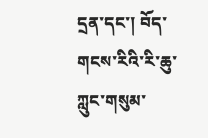དྲན་དང་། བོད་གངས་རིའི་རི་ཆུ་ཀླུང་གསུམ་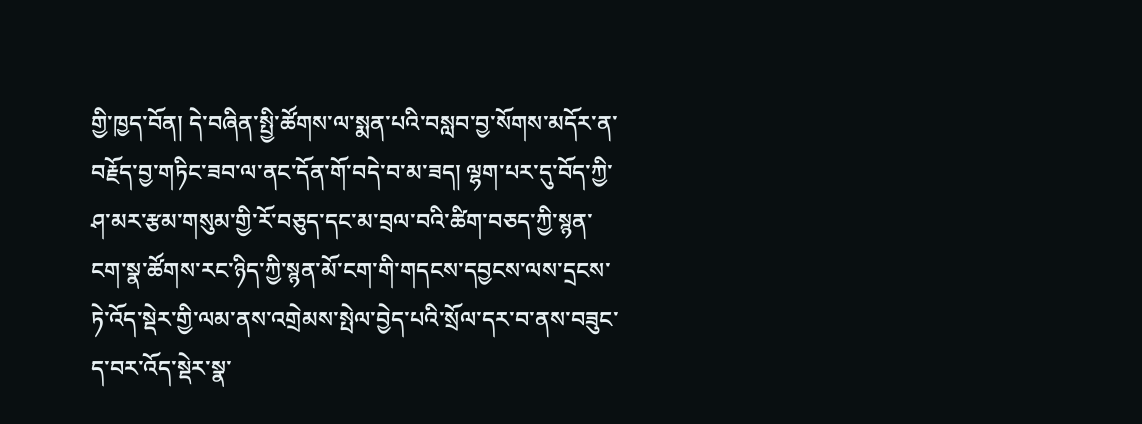གྱི་ཁྱད་བོན། དེ་བཞིན་སྤྱི་ཚོགས་ལ་སྨན་པའི་བསླབ་བྱ་སོགས་མདོར་ན་བརྗོད་བྱ་གཏིང་ཟབ་ལ་ནང་དོན་གོ་བདེ་བ་མ་ཟད། ལྷག་པར་དུ་བོད་ཀྱི་ཤ་མར་རྩམ་གསུམ་གྱི་རོ་བཅུད་དང་མ་བྲལ་བའི་ཚིག་བཅད་ཀྱི་སྙན་ངག་སྣ་ཚོགས་རང་ཉིད་ཀྱི་སྙན་མོ་ངག་གི་གདངས་དབྱངས་ལས་དྲངས་ཏེ་འོད་སྡེར་གྱི་ལམ་ནས་འགྲེམས་སྤེལ་བྱེད་པའི་སྲོལ་དར་བ་ནས་བཟུང་ད་བར་འོད་སྡེར་སྣ་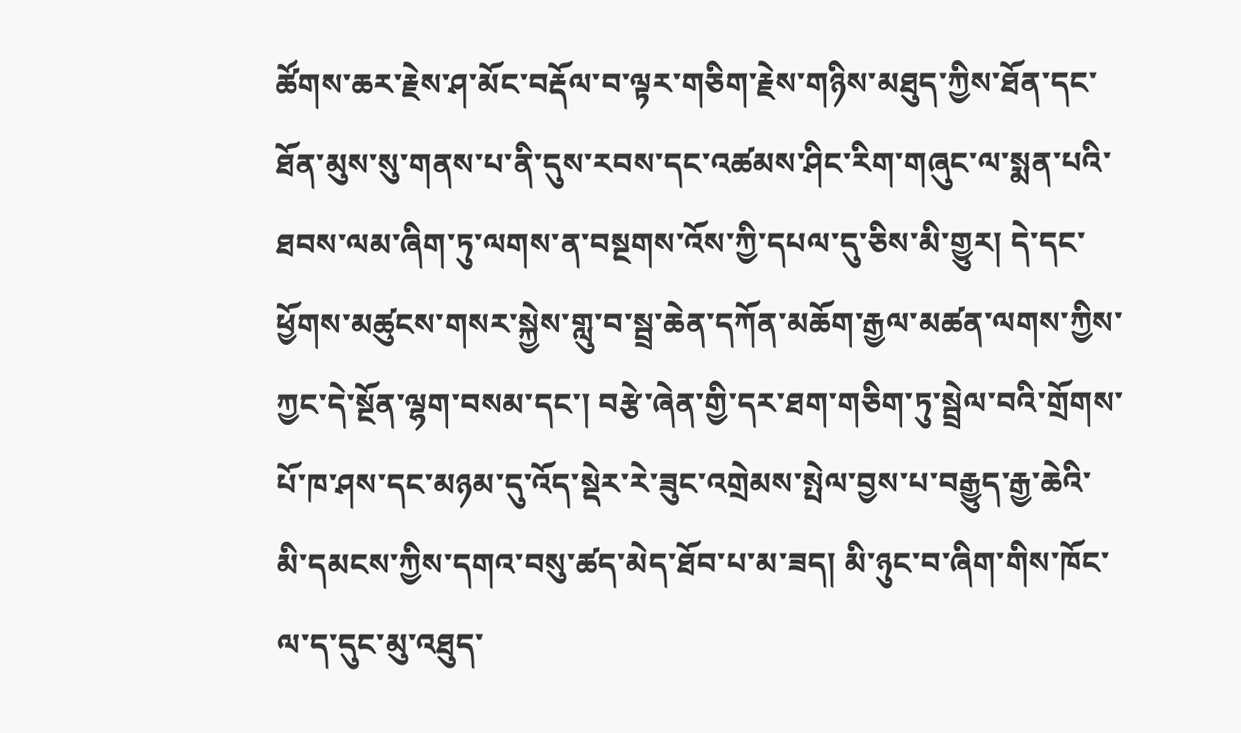ཚོགས་ཆར་རྗེས་ཤ་མོང་བརྡོལ་བ་ལྟར་གཅིག་རྗེས་གཉིས་མཐུད་ཀྱིས་ཐོན་དང་ཐོན་མུས་སུ་གནས་པ་ནི་དུས་རབས་དང་འཚམས་ཤིང་རིག་གཞུང་ལ་སྨན་པའི་ཐབས་ལམ་ཞིག་ཏུ་ལགས་ན་བསྔགས་འོས་ཀྱི་དཔལ་དུ་ཅིས་མི་གྱུར། དེ་དང་ཕྱོགས་མཚུངས་གསར་སྐྱེས་གླུ་བ་སྦྲ་ཆེན་དཀོན་མཆོག་རྒྱལ་མཚན་ལགས་ཀྱིས་ཀྱང་དེ་སྔོན་ལྷག་བསམ་དང་། བརྩེ་ཞེན་གྱི་དར་ཐག་གཅིག་ཏུ་སྦྲེལ་བའི་གྲོགས་པོ་ཁ་ཤས་དང་མཉམ་དུ་འོད་སྡེར་རེ་ཟུང་འགྲེམས་སྤེལ་བྱས་པ་བརྒྱུད་རྒྱ་ཆེའི་མི་དམངས་ཀྱིས་དགའ་བསུ་ཚད་མེད་ཐོབ་པ་མ་ཟད། མི་ཉུང་བ་ཞིག་གིས་ཁོང་ལ་ད་དུང་མུ་འཐུད་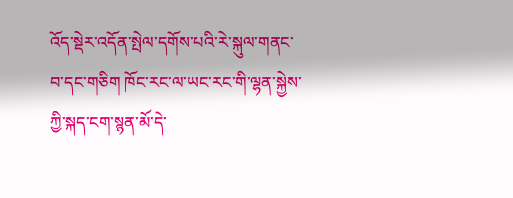འོད་སྡེར་འདོན་སྤེལ་དགོས་པའི་རེ་སྐུལ་གནང་བ་དང་གཅིག ཁོང་རང་ལ་ཡང་རང་གི་ལྷན་སྐྱེས་ཀྱི་སྐད་ངག་སྙན་མོ་དེ་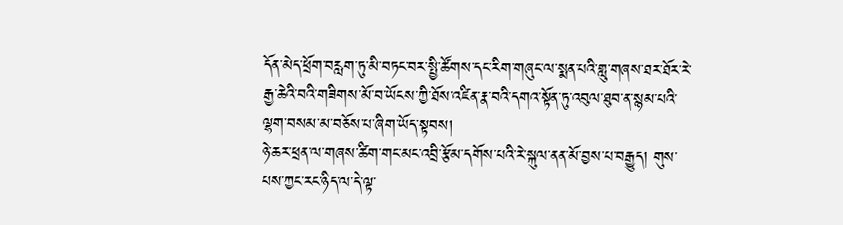དོན་མེད་ཕྲོག་བརླག་ཏུ་མི་བཏང་བར་སྤྱི་ཚོགས་དང་རིག་གཞུང་ལ་སྨན་པའི་གླུ་གཞས་ཐར་ཐོར་རེ་རྒྱ་ཆེའི་བའི་གཟིགས་མོ་བ་ཡོངས་ཀྱི་ཐོས་འཛིན་རྣ་བའི་དགའ་སྟོན་ཏུ་འབུལ་ཐུབ་ན་སྙམ་པའི་ལྷག་བསམ་མ་བཅོས་པ་ཞིག་ཡོད་སྟབས།
ཉེ་ཆར་ཕྲན་ལ་གཞས་ཚིག་གང་མང་འབྲི་རྩོམ་དགོས་པའི་རེ་སྐུལ་ནན་མོ་བྱས་པ་བརྒྱུད། གུས་པས་ཀྱང་རང་ཉིད་ལ་དེ་ལྟ་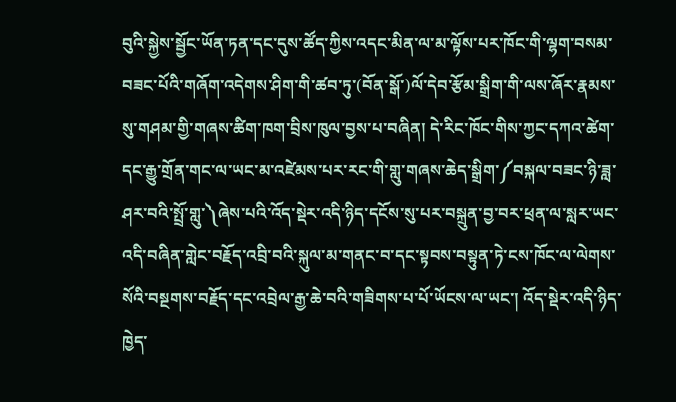བུའི་སྐྱེས་སྦྱོང་ཡོན་ཏན་དང་དུས་ཚོད་ཀྱིས་འདང་མིན་ལ་མ་ལྟོས་པར་ཁོང་གི་ལྷག་བསམ་བཟང་པོའི་གཞོག་འདེགས་ཤིག་གི་ཚབ་ཏུ་(བོན་སྒོ་)ལོ་དེབ་རྩོམ་སྒྲིག་གི་ལས་ཞོར་རྣམས་སུ་གཤམ་གྱི་གཞས་ཚིག་ཁག་བྲིས་ཁུལ་བྱས་པ་བཞིན། དེ་རིང་ཁོང་གིས་ཀྱང་དཀའ་ཚེག་དང་རྒྱུ་གྲོན་གང་ལ་ཡང་མ་འཛེམས་པར་རང་གི་གླུ་གཞས་ཆེད་སྒྲིག་༼བསྐལ་བཟང་ཉི་ཟླ་ཤར་བའི་སྤྲོ་གླུ་༽ཞེས་པའི་འོད་སྡེར་འདི་ཉིད་དངོས་སུ་པར་བསྐྲུན་བྱ་བར་ཕྲན་ལ་སླར་ཡང་འདི་བཞིན་གླེང་བརྗོད་འབྲི་བའི་སྐུལ་མ་གནང་བ་དང་སྟབས་བསྟུན་ཏེ་ངས་ཁོང་ལ་ལེགས་སོའི་བསྔགས་བརྗོད་དང་འབྲེལ་རྒྱ་ཆེ་བའི་གཟིགས་པ་པོ་ཡོངས་ལ་ཡང་། འོད་སྡེར་འདི་ཉིད་ཁྱེད་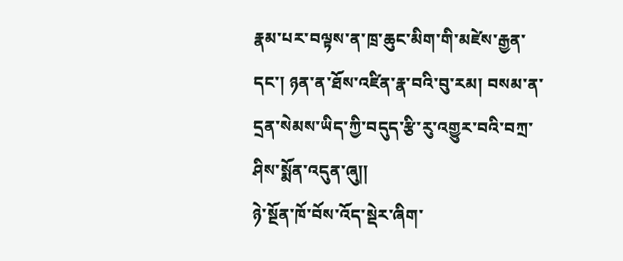རྣམ་པར་བལྟས་ན་ཁྲ་ཆུང་མིག་གི་མཛེས་རྒྱན་དང་། ཉན་ན་ཐོས་འཛིན་རྣ་བའི་བུ་རམ། བསམ་ན་དྲན་སེམས་ཡིད་ཀྱི་བདུད་རྩི་རུ་འགྱུར་བའི་བཀྲ་ཤིས་སྨོན་འདུན་ཞུ།།
ཉེ་སྔོན་ཁོ་བོས་འོད་སྡེར་ཞིག་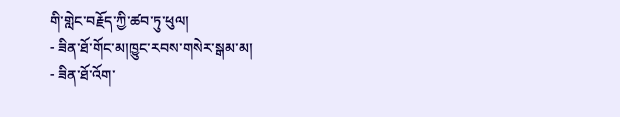གི་གླེང་བརྗོད་ཀྱི་ཚབ་ཏུ་ཕུལ།
- ཟིན་ཐོ་གོང་མ།ཁྱུང་རབས་གསེར་སྒམ་མ།
- ཟིན་ཐོ་འོག་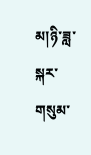མ།ཉི་ཟླ་སྐར་གསུམ་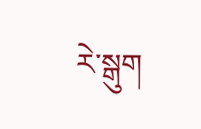རེ་སྒུག